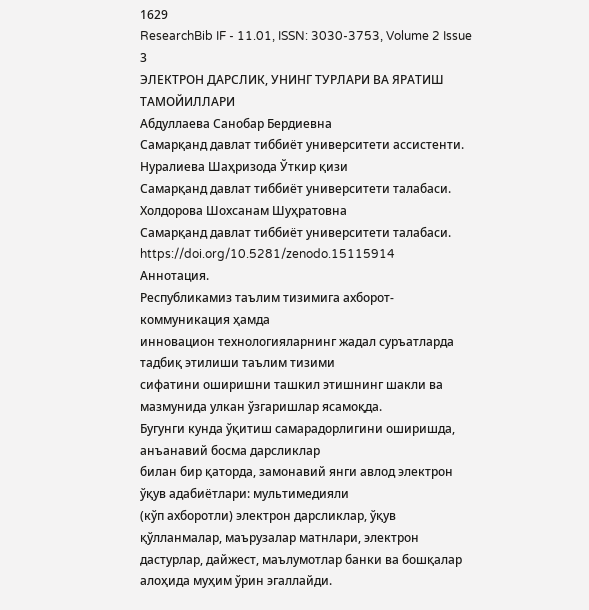1629
ResearchBib IF - 11.01, ISSN: 3030-3753, Volume 2 Issue 3
ЭЛЕКТРОН ДАРСЛИК, УНИНГ ТУРЛАРИ ВА ЯРАТИШ ТАМОЙИЛЛАРИ
Абдуллаева Санобар Бердиевна
Самарқанд давлат тиббиёт университети ассистенти.
Нуралиева Шаҳризода Ўткир қизи
Самарқанд давлат тиббиёт университети талабаси.
Холдорова Шохсанам Шуҳратовна
Самарқанд давлат тиббиёт университети талабаси.
https://doi.org/10.5281/zenodo.15115914
Аннотация.
Республикамиз таълим тизимига ахборот-коммуникация ҳамда
инновацион технологияларнинг жадал суръатларда тадбиқ этилиши таълим тизими
сифатини оширишни ташкил этишнинг шакли ва мазмунида улкан ўзгаришлар ясамоқда.
Бугунги кунда ўқитиш самарадорлигини оширишда, анъанавий босма дарсликлар
билан бир қаторда, замонавий янги авлод электрон ўқув адабиётлари: мультимедияли
(кўп ахборотли) электрон дарсликлар, ўқув қўлланмалар, маърузалар матнлари, электрон
дастурлар, дайжест, маълумотлар банки ва бошқалар алоҳида муҳим ўрин эгаллайди.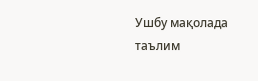Ушбу мақолада таълим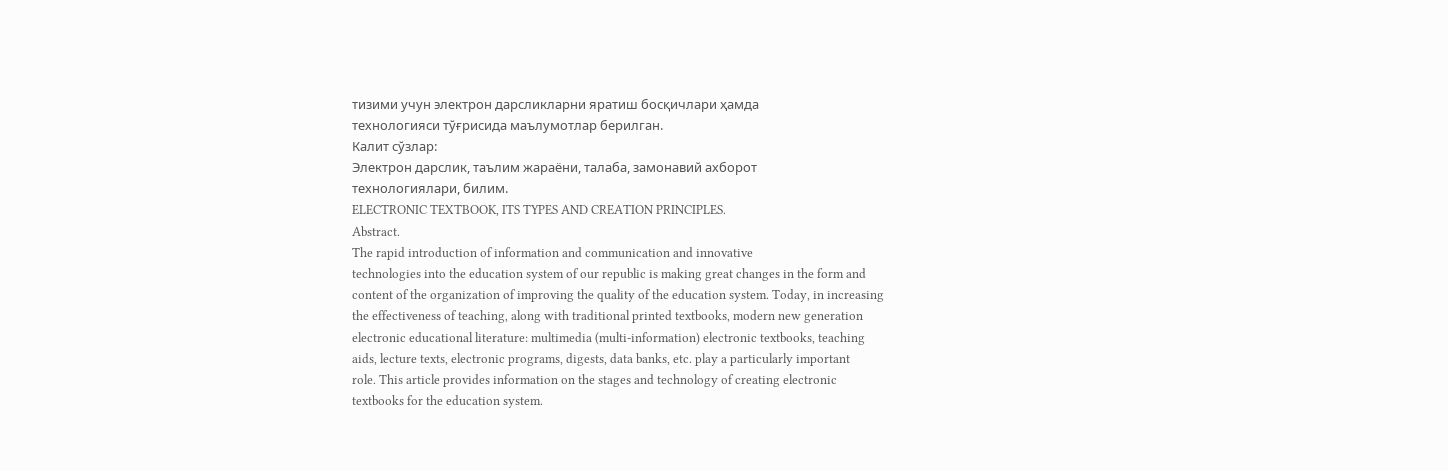тизими учун электрон дарсликларни яратиш босқичлари ҳамда
технологияси тўғрисида маълумотлар берилган.
Калит сўзлар:
Электрон дарслик, таълим жараёни, талаба, замонавий ахборот
технологиялари, билим.
ELECTRONIC TEXTBOOK, ITS TYPES AND CREATION PRINCIPLES.
Abstract.
The rapid introduction of information and communication and innovative
technologies into the education system of our republic is making great changes in the form and
content of the organization of improving the quality of the education system. Today, in increasing
the effectiveness of teaching, along with traditional printed textbooks, modern new generation
electronic educational literature: multimedia (multi-information) electronic textbooks, teaching
aids, lecture texts, electronic programs, digests, data banks, etc. play a particularly important
role. This article provides information on the stages and technology of creating electronic
textbooks for the education system.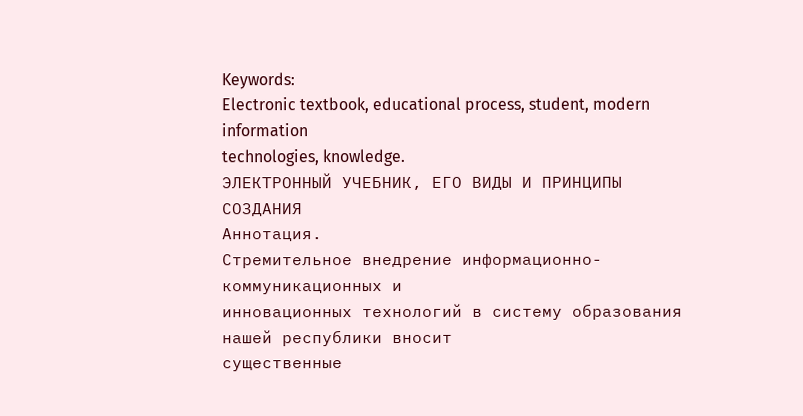Keywords:
Electronic textbook, educational process, student, modern information
technologies, knowledge.
ЭЛЕКТРОННЫЙ УЧЕБНИК, ЕГО ВИДЫ И ПРИНЦИПЫ СОЗДАНИЯ
Аннотация.
Стремительное внедрение информационно-коммуникационных и
инновационных технологий в систему образования нашей республики вносит
существенные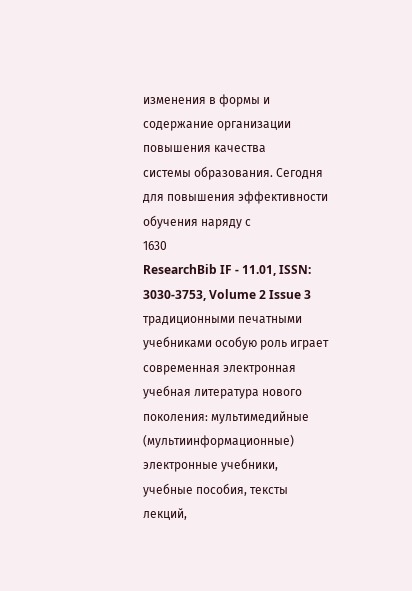изменения в формы и содержание организации повышения качества
системы образования. Сегодня для повышения эффективности обучения наряду с
1630
ResearchBib IF - 11.01, ISSN: 3030-3753, Volume 2 Issue 3
традиционными печатными учебниками особую роль играет современная электронная
учебная литература нового поколения: мультимедийные (мультиинформационные)
электронные учебники, учебные пособия, тексты лекций,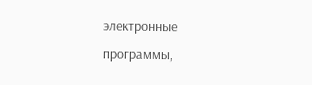электронные программы,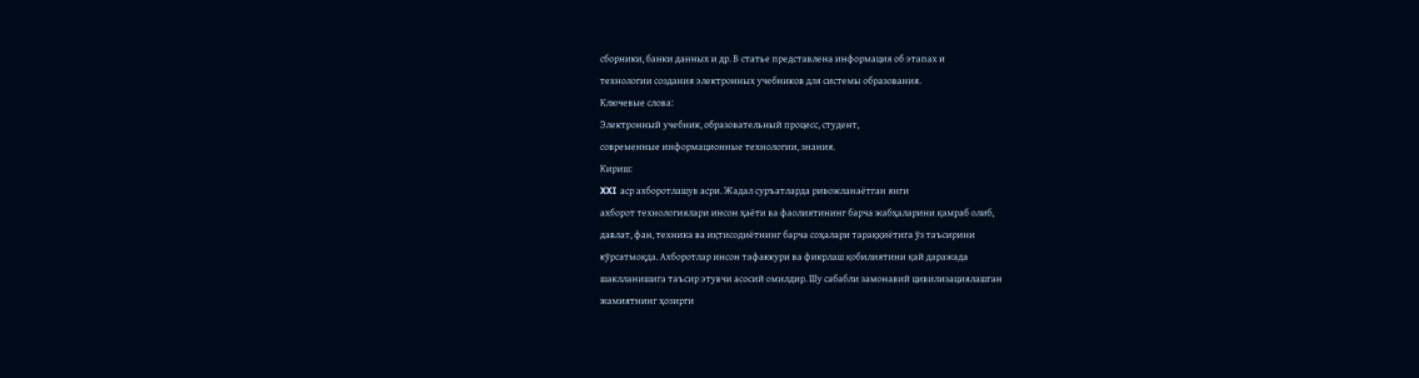сборники, банки данных и др. В статье представлена информация об этапах и
технологии создания электронных учебников для системы образования.
Ключевые слова:
Электронный учебник, образовательный процесс, студент,
современные информационные технологии, знания.
Кириш:
XXI аср ахборотлашув асри. Жадал суръатларда ривожланаётган янги
ахборот технологиялари инсон ҳаёти ва фаолиятининг барча жабҳаларини қамраб олиб,
давлат, фан, техника ва иқтисодиётнинг барча соҳалари тараққиётига ўз таъсирини
кўрсатмоқда. Ахборотлар инсон тафаккури ва фикрлаш қобилиятини қай даражада
шаклланишига таъсир этувчи асосий омилдир. Шу сабабли замонавий цивилизациялашган
жамиятнинг ҳозирги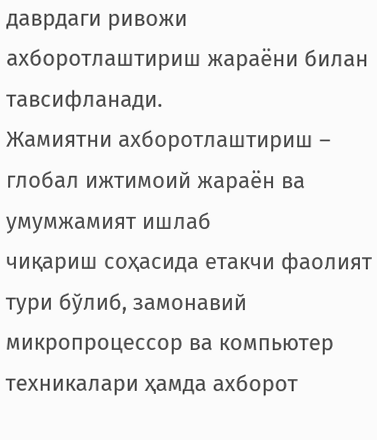даврдаги ривожи ахборотлаштириш жараёни билан тавсифланади.
Жамиятни ахборотлаштириш – глобал ижтимоий жараён ва умумжамият ишлаб
чиқариш соҳасида етакчи фаолият тури бўлиб, замонавий микропроцессор ва компьютер
техникалари ҳамда ахборот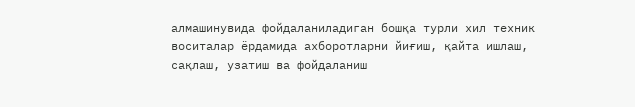алмашинувида фойдаланиладиган бошқа турли хил техник
воситалар ёрдамида ахборотларни йиғиш, қайта ишлаш, сақлаш, узатиш ва фойдаланиш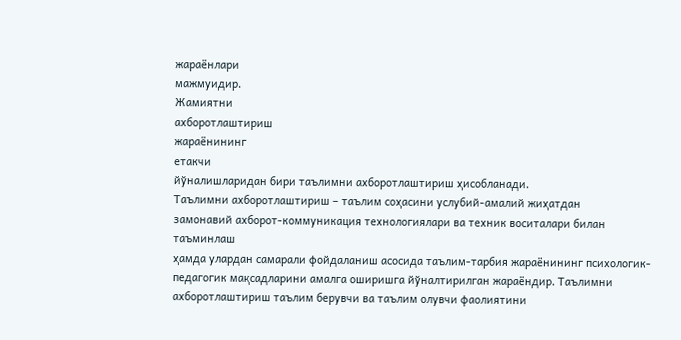жараёнлари
мажмуидир.
Жамиятни
ахборотлаштириш
жараёнининг
етакчи
йўналишларидан бири таълимни ахборотлаштириш ҳисобланади.
Таълимни ахборотлаштириш – таълим соҳасини услубий-амалий жиҳатдан
замонавий ахборот-коммуникация технологиялари ва техник воситалари билан таъминлаш
ҳамда улардан самарали фойдаланиш асосида таълим-тарбия жараёнининг психологик-
педагогик мақсадларини амалга оширишга йўналтирилган жараёндир. Таълимни
ахборотлаштириш таълим берувчи ва таълим олувчи фаолиятини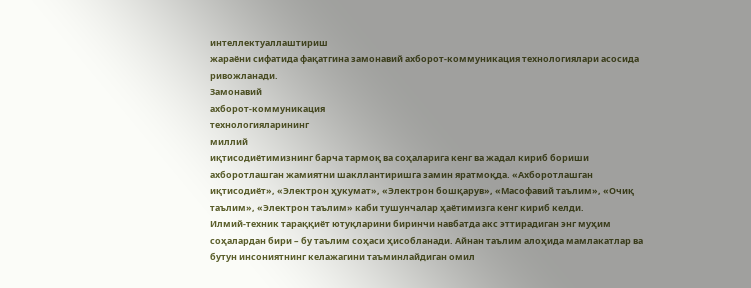интеллектуаллаштириш
жараёни сифатида фақатгина замонавий ахборот-коммуникация технологиялари асосида
ривожланади.
Замонавий
ахборот-коммуникация
технологияларининг
миллий
иқтисодиётимизнинг барча тармоқ ва соҳаларига кенг ва жадал кириб бориши
ахборотлашган жамиятни шакллантиришга замин яратмоқда. «Ахборотлашган
иқтисодиёт», «Электрон ҳукумат», «Электрон бошқарув», «Масофавий таълим», «Очиқ
таълим», «Электрон таълим» каби тушунчалар ҳаётимизга кенг кириб келди.
Илмий-техник тараққиёт ютуқларини биринчи навбатда акс эттирадиган энг муҳим
соҳалардан бири – бу таълим соҳаси ҳисобланади. Айнан таълим алоҳида мамлакатлар ва
бутун инсониятнинг келажагини таъминлайдиган омил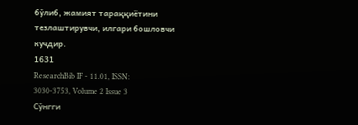бўлиб, жамият тараққиётини
тезлаштирувчи, илгари бошловчи кучдир.
1631
ResearchBib IF - 11.01, ISSN: 3030-3753, Volume 2 Issue 3
Сўнгги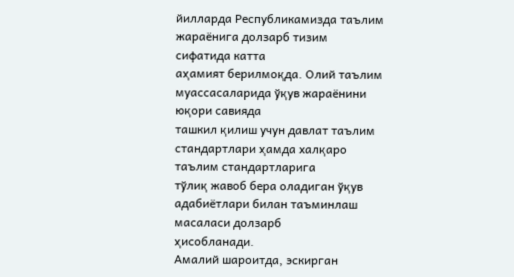йилларда Республикамизда таълим жараёнига долзарб тизим сифатида катта
аҳамият берилмоқда. Олий таълим муассасаларида ўқув жараёнини юқори савияда
ташкил қилиш учун давлат таълим стандартлари ҳамда халқаро таълим стандартларига
тўлиқ жавоб бера оладиган ўқув адабиётлари билан таъминлаш масаласи долзарб
ҳисобланади.
Амалий шароитда, эскирган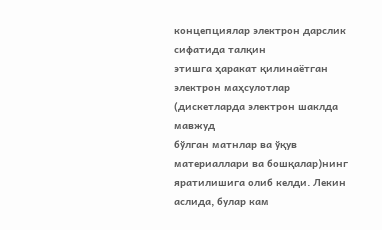концепциялар электрон дарслик сифатида талқин
этишга ҳаракат қилинаётган электрон маҳсулотлар (дискетларда электрон шаклда мавжуд
бўлган матнлар ва ўқув материаллари ва бошқалар)нинг яратилишига олиб келди. Лекин
аслида, булар кам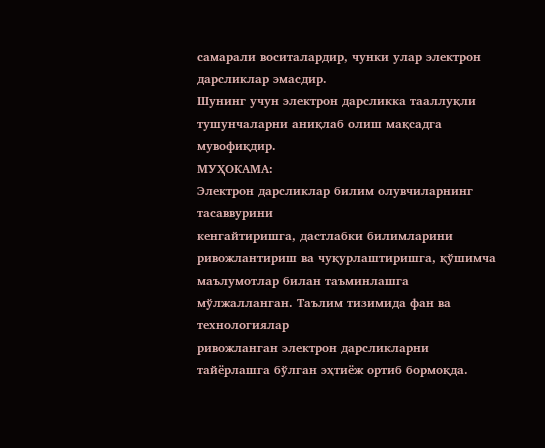самарали воситалардир, чунки улар электрон дарсликлар эмасдир.
Шунинг учун электрон дарсликка тааллуқли тушунчаларни аниқлаб олиш мақсадга
мувофиқдир.
МУҲОКАМА:
Электрон дарсликлар билим олувчиларнинг тасаввурини
кенгайтиришга, дастлабки билимларини ривожлантириш ва чуқурлаштиришга, қўшимча
маълумотлар билан таъминлашга мўлжалланган. Таълим тизимида фан ва технологиялар
ривожланган электрон дарсликларни тайёрлашга бўлган эҳтиёж ортиб бормоқда.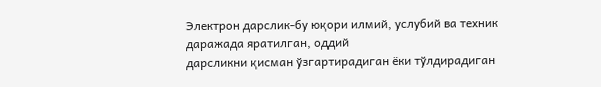Электрон дарслик-бу юқори илмий, услубий ва техник даражада яратилган, оддий
дарсликни қисман ўзгартирадиган ёки тўлдирадиган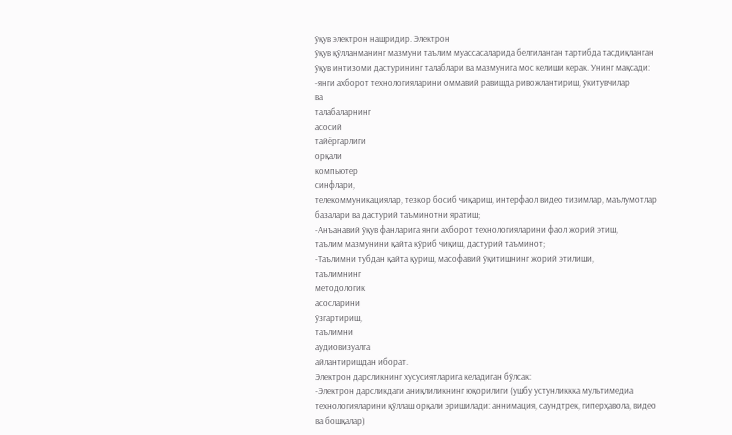ўқув электрон нашридир. Электрон
ўқув қўлланманинг мазмуни таълим муассасаларида белгиланган тартибда тасдиқланган
ўқув интизоми дастурининг талаблари ва мазмунига мос келиши керак. Унинг мақсади:
-янги ахборот технологияларини оммавий равишда ривожлантириш, ўкитувчилар
ва
талабаларнинг
асосий
тайёргарлиги
орқали
компьютер
синфлари,
телекоммуникациялар, тезкор босиб чиқариш, интерфаол видео тизимлар, маълумотлар
базалари ва дастурий таъминотни яратиш;
-Анъанавий ўқув фанларига янги ахборот технологияларини фаол жорий этиш,
таълим мазмунини қайта кўриб чиқиш, дастурий таъминот;
-Таълимни тубдан қайта қуриш, масофавий ўқитишнинг жорий этилиши,
таълимнинг
методологик
асосларини
ўзгартириш,
таълимни
аудиовизуалга
айлантиришдан иборат.
Электрон дарсликнинг хусусиятларига келадиган бўлсак:
-Электрон дарсликдаги аниқлиликнинг юқорилиги (ушбу устунликкка мультимедиа
технологияларини қўллаш орқали эришилади: аннимация, саундтрек, гиперҳавола, видео
ва бошқалар)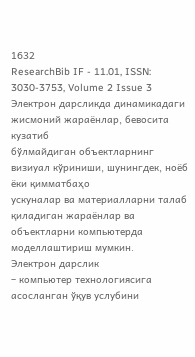1632
ResearchBib IF - 11.01, ISSN: 3030-3753, Volume 2 Issue 3
Электрон дарсликда динамикадаги жисмоний жараёнлар, бевосита кузатиб
бўлмайдиган объектларнинг визиуал кўриниши, шунингдек, ноёб ёки қимматбаҳо
ускуналар ва материалларни талаб қиладиган жараёнлар ва объектларни компьютерда
моделлаштириш мумкин.
Электрон дарслик
– компьютер технологиясига асосланган ўқув услубини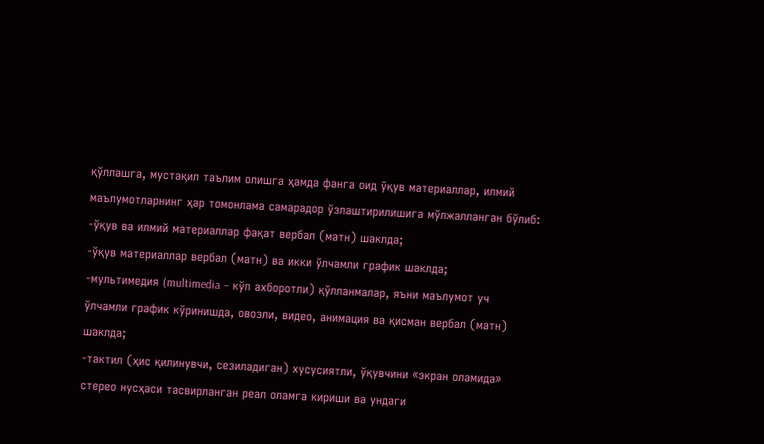қўллашга, мустақил таълим олишга ҳамда фанга оид ўқув материаллар, илмий
маълумотларнинг ҳар томонлама самарадор ўзлаштирилишига мўлжалланган бўлиб:
-ўқув ва илмий материаллар фақат вербал (матн) шаклда;
-ўқув материаллар вербал (матн) ва икки ўлчамли график шаклда;
-мультимедия (multimedia – кўп ахборотли) қўлланмалар, яъни маълумот уч
ўлчамли график кўринишда, овозли, видео, анимация ва қисман вербал (матн) шаклда;
-тактил (ҳис қилинувчи, сезиладиган) хусусиятли, ўқувчини «экран оламида»
стерео нусҳаси тасвирланган реал оламга кириши ва ундаги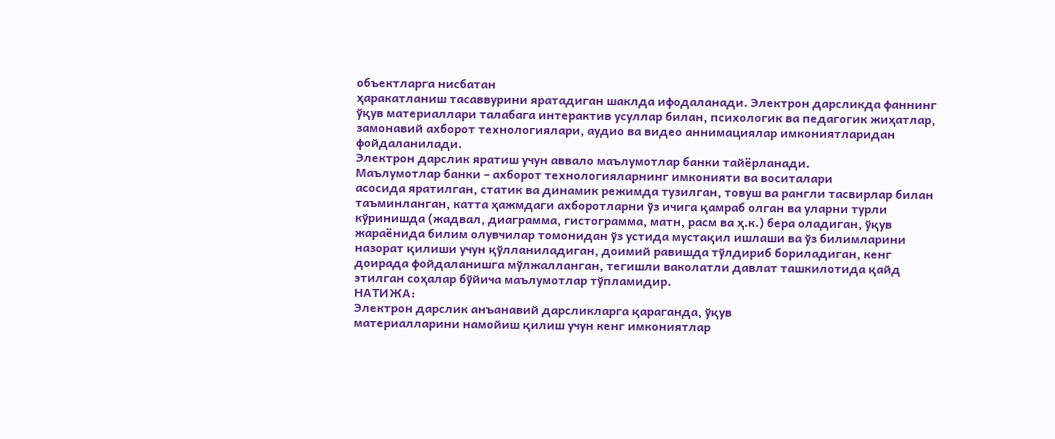объектларга нисбатан
ҳаракатланиш тасаввурини яратадиган шаклда ифодаланади. Электрон дарсликда фаннинг
ўқув материаллари талабага интерактив усуллар билан, психологик ва педагогик жиҳатлар,
замонавий ахборот технологиялари, аудио ва видео аннимациялар имкониятларидан
фойдаланилади.
Электрон дарслик яратиш учун аввало маълумотлар банки тайёрланади.
Маълумотлар банки – ахборот технологияларнинг имконияти ва воситалари
асосида яратилган, статик ва динамик режимда тузилган, товуш ва рангли тасвирлар билан
таъминланган, катта ҳажмдаги ахборотларни ўз ичига қамраб олган ва уларни турли
кўринишда (жадвал, диаграмма, гистограмма, матн, расм ва ҳ.к.) бера оладиган, ўқув
жараёнида билим олувчилар томонидан ўз устида мустақил ишлаши ва ўз билимларини
назорат қилиши учун қўлланиладиган, доимий равишда тўлдириб бориладиган, кенг
доирада фойдаланишга мўлжалланган, тегишли ваколатли давлат ташкилотида қайд
этилган соҳалар бўйича маълумотлар тўпламидир.
НАТИЖА:
Электрон дарслик анъанавий дарсликларга қараганда, ўқув
материалларини намойиш қилиш учун кенг имкониятлар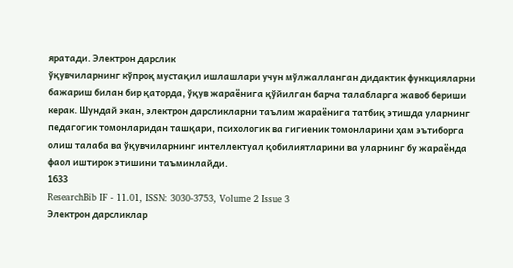яратади. Электрон дарслик
ўқувчиларнинг кўпроқ мустақил ишлашлари учун мўлжалланган дидактик функцияларни
бажариш билан бир қаторда, ўқув жараёнига қўйилган барча талабларга жавоб бериши
керак. Шундай экан, электрон дарсликларни таълим жараёнига татбиқ этишда уларнинг
педагогик томонларидан ташқари, психологик ва гигиеник томонларини ҳам эътиборга
олиш талаба ва ўқувчиларнинг интеллектуал қобилиятларини ва уларнинг бу жараёнда
фаол иштирок этишини таъминлайди.
1633
ResearchBib IF - 11.01, ISSN: 3030-3753, Volume 2 Issue 3
Электрон дарсликлар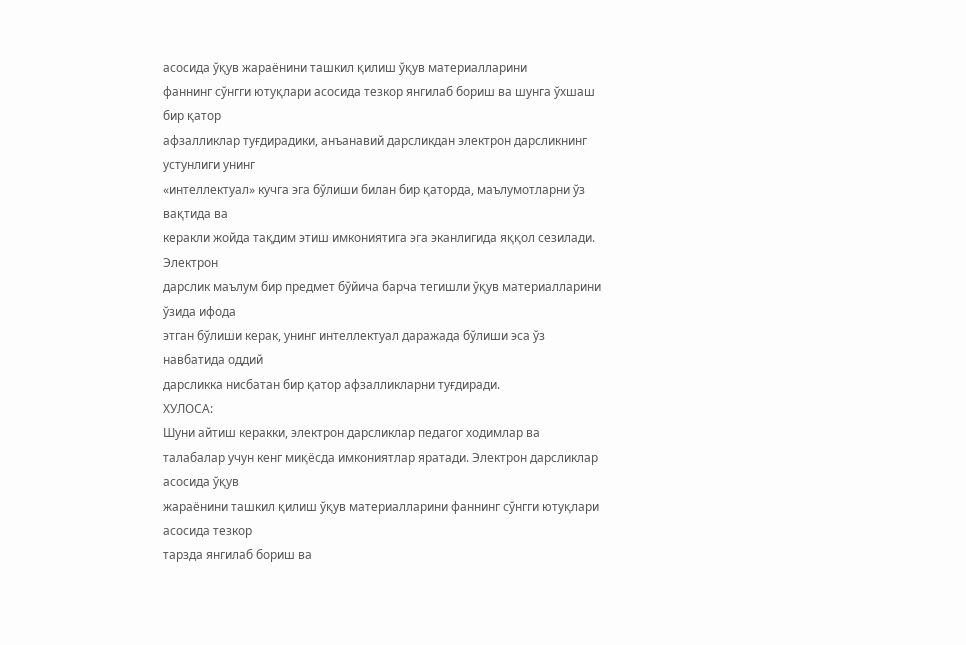асосида ўқув жараёнини ташкил қилиш ўқув материалларини
фаннинг сўнгги ютуқлари асосида тезкор янгилаб бориш ва шунга ўхшаш бир қатор
афзалликлар туғдирадики, анъанавий дарсликдан электрон дарсликнинг устунлиги унинг
«интеллектуал» кучга эга бўлиши билан бир қаторда, маълумотларни ўз вақтида ва
керакли жойда тақдим этиш имкониятига эга эканлигида яққол сезилади. Электрон
дарслик маълум бир предмет бўйича барча тегишли ўқув материалларини ўзида ифода
этган бўлиши керак, унинг интеллектуал даражада бўлиши эса ўз навбатида оддий
дарсликка нисбатан бир қатор афзалликларни туғдиради.
ХУЛОСА:
Шуни айтиш керакки, электрон дарсликлар педагог ходимлар ва
талабалар учун кенг миқёсда имкониятлар яратади. Электрон дарсликлар асосида ўқув
жараёнини ташкил қилиш ўқув материалларини фаннинг сўнгги ютуқлари асосида тезкор
тарзда янгилаб бориш ва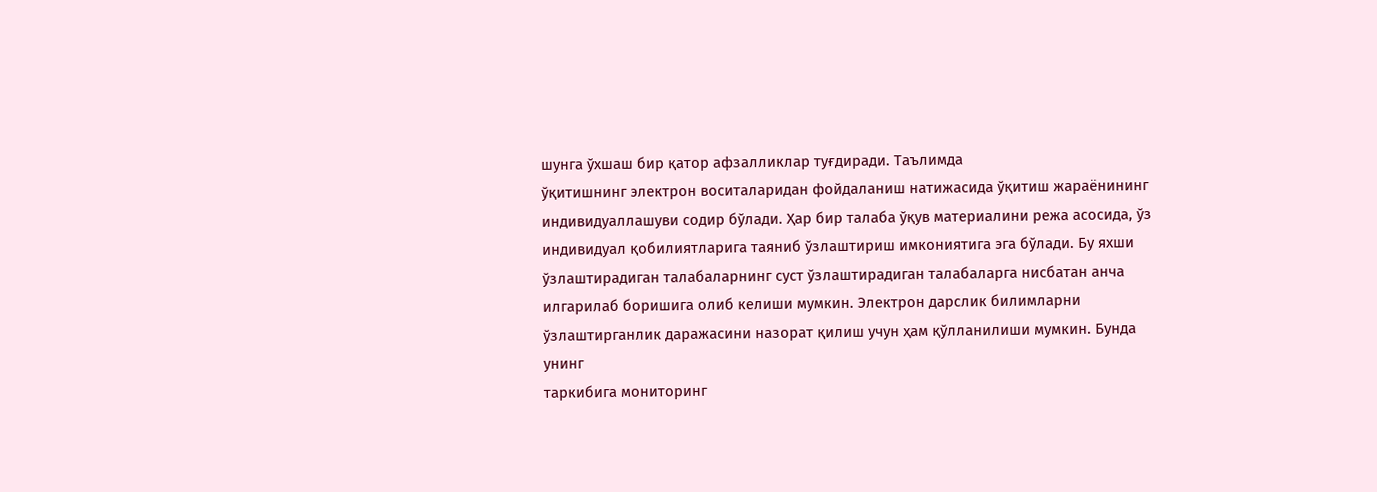шунга ўхшаш бир қатор афзалликлар туғдиради. Таълимда
ўқитишнинг электрон воситаларидан фойдаланиш натижасида ўқитиш жараёнининг
индивидуаллашуви содир бўлади. Ҳар бир талаба ўқув материалини режа асосида, ўз
индивидуал қобилиятларига таяниб ўзлаштириш имкониятига эга бўлади. Бу яхши
ўзлаштирадиган талабаларнинг суст ўзлаштирадиган талабаларга нисбатан анча
илгарилаб боришига олиб келиши мумкин. Электрон дарслик билимларни
ўзлаштирганлик даражасини назорат қилиш учун ҳам қўлланилиши мумкин. Бунда унинг
таркибига мониторинг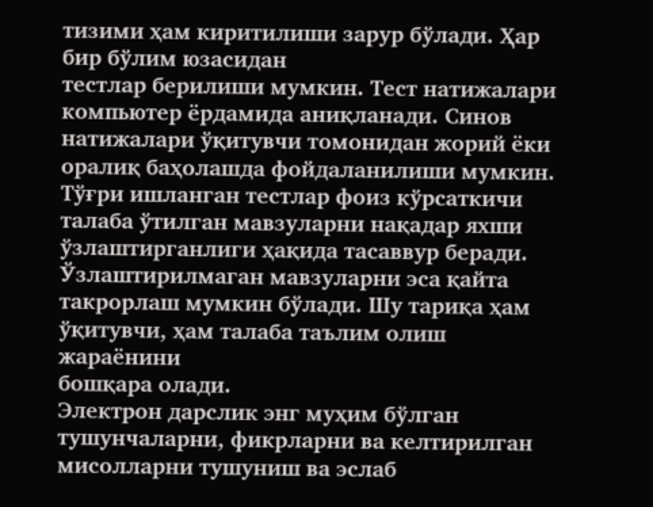тизими ҳам киритилиши зарур бўлади. Ҳар бир бўлим юзасидан
тестлар берилиши мумкин. Тест натижалари компьютер ёрдамида аниқланади. Синов
натижалари ўқитувчи томонидан жорий ёки оралиқ баҳолашда фойдаланилиши мумкин.
Тўғри ишланган тестлар фоиз кўрсаткичи талаба ўтилган мавзуларни нақадар яхши
ўзлаштирганлиги ҳақида тасаввур беради. Ўзлаштирилмаган мавзуларни эса қайта
такрорлаш мумкин бўлади. Шу тариқа ҳам ўқитувчи, ҳам талаба таълим олиш жараёнини
бошқара олади.
Электрон дарслик энг муҳим бўлган тушунчаларни, фикрларни ва келтирилган
мисолларни тушуниш ва эслаб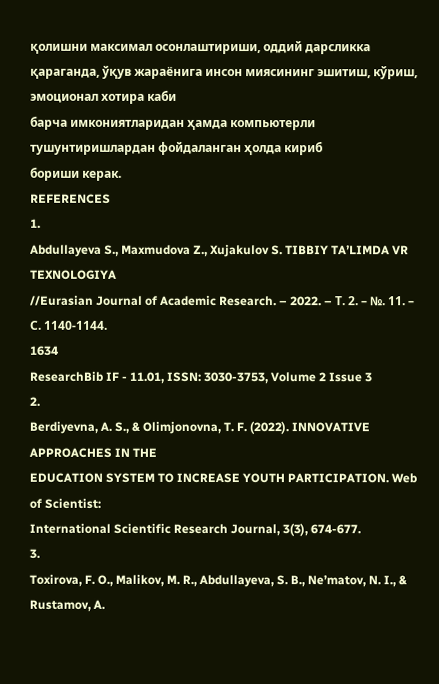қолишни максимал осонлаштириши, оддий дарсликка
қараганда, ўқув жараёнига инсон миясининг эшитиш, кўриш, эмоционал хотира каби
барча имкониятларидан ҳамда компьютерли тушунтиришлардан фойдаланган ҳолда кириб
бориши керак.
REFERENCES
1.
Abdullayeva S., Maxmudova Z., Xujakulov S. TIBBIY TA’LIMDA VR TEXNOLOGIYA
//Eurasian Journal of Academic Research. – 2022. – Т. 2. – №. 11. – С. 1140-1144.
1634
ResearchBib IF - 11.01, ISSN: 3030-3753, Volume 2 Issue 3
2.
Berdiyevna, A. S., & Olimjonovna, T. F. (2022). INNOVATIVE APPROACHES IN THE
EDUCATION SYSTEM TO INCREASE YOUTH PARTICIPATION. Web of Scientist:
International Scientific Research Journal, 3(3), 674-677.
3.
Toxirova, F. O., Malikov, M. R., Abdullayeva, S. B., Ne’matov, N. I., & Rustamov, A.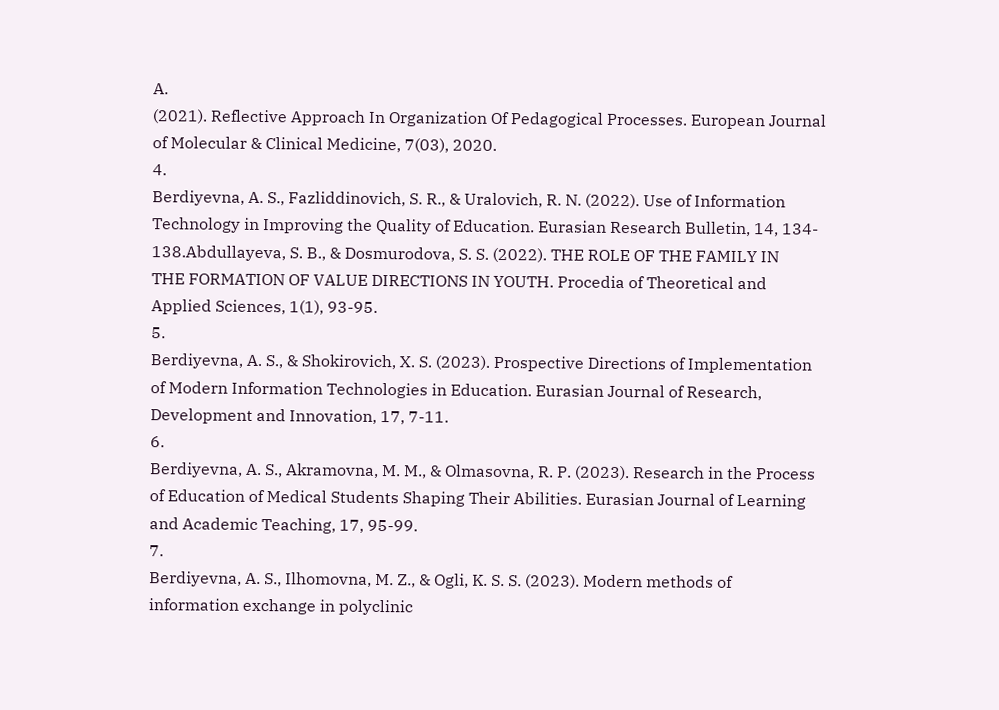A.
(2021). Reflective Approach In Organization Of Pedagogical Processes. European Journal
of Molecular & Clinical Medicine, 7(03), 2020.
4.
Berdiyevna, A. S., Fazliddinovich, S. R., & Uralovich, R. N. (2022). Use of Information
Technology in Improving the Quality of Education. Eurasian Research Bulletin, 14, 134-
138.Abdullayeva, S. B., & Dosmurodova, S. S. (2022). THE ROLE OF THE FAMILY IN
THE FORMATION OF VALUE DIRECTIONS IN YOUTH. Procedia of Theoretical and
Applied Sciences, 1(1), 93-95.
5.
Berdiyevna, A. S., & Shokirovich, X. S. (2023). Prospective Directions of Implementation
of Modern Information Technologies in Education. Eurasian Journal of Research,
Development and Innovation, 17, 7-11.
6.
Berdiyevna, A. S., Akramovna, M. M., & Olmasovna, R. P. (2023). Research in the Process
of Education of Medical Students Shaping Their Abilities. Eurasian Journal of Learning
and Academic Teaching, 17, 95-99.
7.
Berdiyevna, A. S., Ilhomovna, M. Z., & Ogli, K. S. S. (2023). Modern methods of
information exchange in polyclinic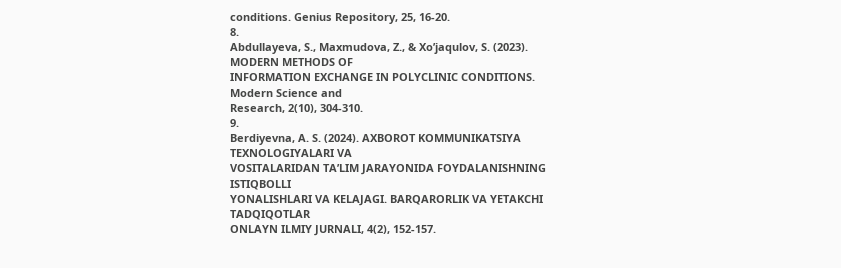conditions. Genius Repository, 25, 16-20.
8.
Abdullayeva, S., Maxmudova, Z., & Xo’jaqulov, S. (2023). MODERN METHODS OF
INFORMATION EXCHANGE IN POLYCLINIC CONDITIONS. Modern Science and
Research, 2(10), 304-310.
9.
Berdiyevna, A. S. (2024). AXBOROT KOMMUNIKATSIYA TEXNOLOGIYALARI VA
VOSITALARIDAN TA’LIM JARAYONIDA FOYDALANISHNING ISTIQBOLLI
YONALISHLARI VA KELAJAGI. BARQARORLIK VA YETAKCHI TADQIQOTLAR
ONLAYN ILMIY JURNALI, 4(2), 152-157.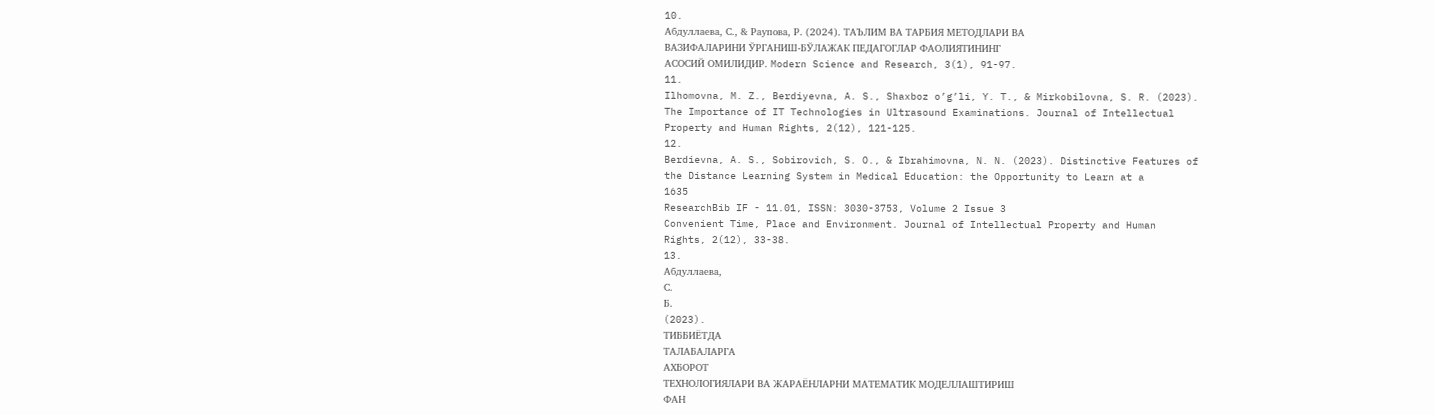10.
Абдуллаева, С., & Раупова, Р. (2024). ТАЪЛИМ ВА ТАРБИЯ МЕТОДЛАРИ ВА
ВАЗИФАЛАРИНИ ЎРГАНИШ-БЎЛАЖАК ПЕДАГОГЛАР ФАОЛИЯТИНИНГ
АСОСИЙ ОМИЛИДИР. Modern Science and Research, 3(1), 91-97.
11.
Ilhomovna, M. Z., Berdiyevna, A. S., Shaxboz o’g’li, Y. T., & Mirkobilovna, S. R. (2023).
The Importance of IT Technologies in Ultrasound Examinations. Journal of Intellectual
Property and Human Rights, 2(12), 121-125.
12.
Berdievna, A. S., Sobirovich, S. O., & Ibrahimovna, N. N. (2023). Distinctive Features of
the Distance Learning System in Medical Education: the Opportunity to Learn at a
1635
ResearchBib IF - 11.01, ISSN: 3030-3753, Volume 2 Issue 3
Convenient Time, Place and Environment. Journal of Intellectual Property and Human
Rights, 2(12), 33-38.
13.
Абдуллаева,
С.
Б.
(2023).
ТИББИЁТДА
ТАЛАБАЛАРГА
АХБОРОТ
ТЕХНОЛОГИЯЛАРИ ВА ЖАРАЁНЛАРНИ МАТЕМАТИК МОДЕЛЛАШТИРИШ
ФАН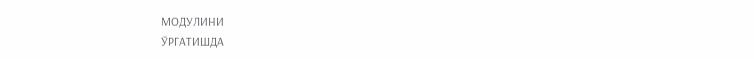МОДУЛИНИ
ЎРГАТИШДА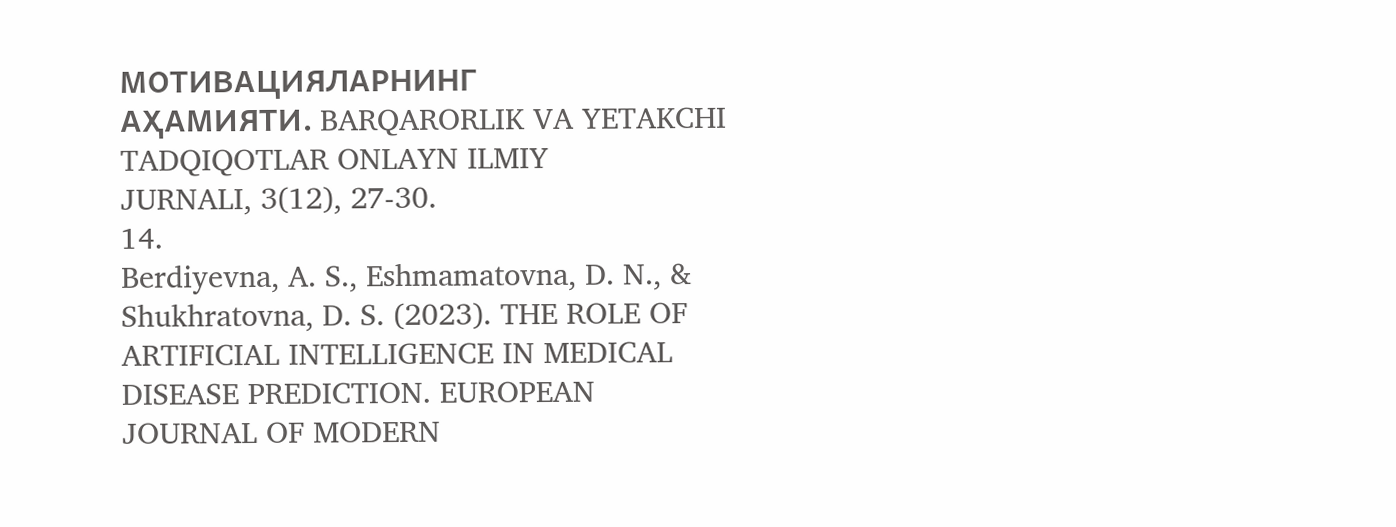МОТИВАЦИЯЛАРНИНГ
АҲАМИЯТИ. BARQARORLIK VA YETAKCHI TADQIQOTLAR ONLAYN ILMIY
JURNALI, 3(12), 27-30.
14.
Berdiyevna, A. S., Eshmamatovna, D. N., & Shukhratovna, D. S. (2023). THE ROLE OF
ARTIFICIAL INTELLIGENCE IN MEDICAL DISEASE PREDICTION. EUROPEAN
JOURNAL OF MODERN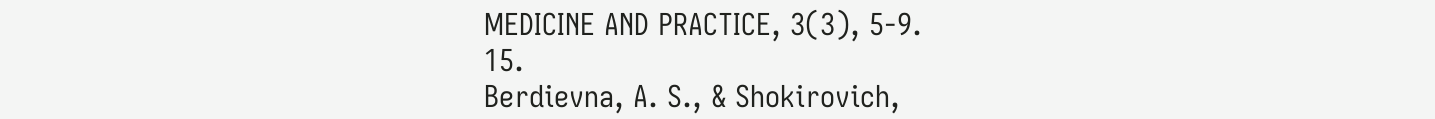MEDICINE AND PRACTICE, 3(3), 5-9.
15.
Berdievna, A. S., & Shokirovich,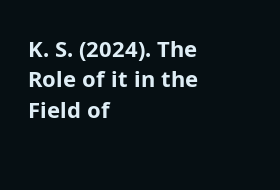K. S. (2024). The Role of it in the Field of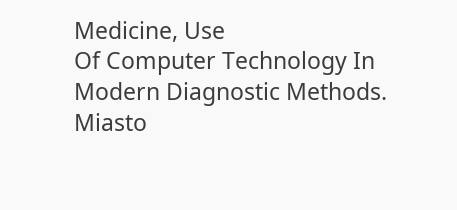Medicine, Use
Of Computer Technology In Modern Diagnostic Methods. Miasto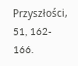Przyszłości, 51, 162-
166.